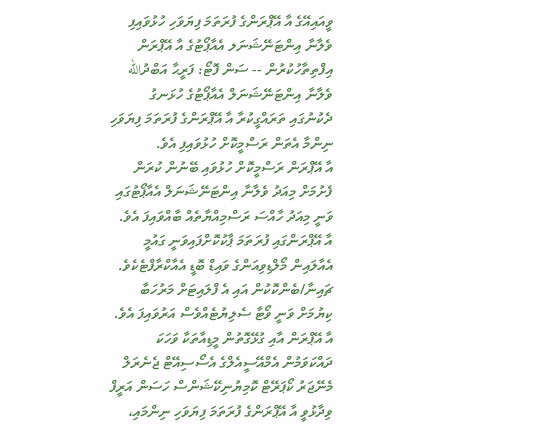ވީއައިއޭގެ އާ އޭޕްރަންގެ ފުރަތަމަ ފިޔަވަހި ހުޅުވައިފި
ވެލާނާ އިންޓަނޭޝަނަލ އެއާޕޯޓުގެ އާ އޭޕްރަން އިފްތިތާހުކުރުން -- ސަން ފޮޓޯ: ފަރީޙާ އަބްދުالله
ވެލާނާ އިންޓަނޭޝަނަލް އެއާޕޯޓުގެ ހުޅަނގު ދެކުނުގައި ތަރައްގީކުރާ އާ އޭޕްރަންގެ ފުރަތަމަ ފިޔަވަހި ނިންމާ އެތަން ރަސްމީކޮށް ހުޅުވައިފި އެވެ.
އާ އޭޕްރަން ރަސްމީކޮށް ހުޅުވައި ބޭނުން ކުރަން ފެށުމަށް މިއަދު ވެލާނާ އިންޓަނޭޝަނަލް އެއާޕޯޓުގައި ވަނީ މިއަދު ހާއްސަ ރަސްމިއްޔާތެއް ބާއްވައިފަ އެވެ.
އާ އޭޕްރަންގައި ފުރަތަމަ ޕާކުކޮށްފައިވަނީ ގައުމީ އެއާލައިން މޯލްޑިވިއަންގެ ވައިޑް ބޮޑީ އެއާކްރާފްޓެކެވެ. ޗައިނާ/ބެންކޮކުން އައި އެ ފްލައިޓަށް މަރުހަބާ ކިޔުމަށް ވަނީ ވޯޓާ ސެލިޔުޓެއްވެސް އަރުވައިފަ އެވެ.
އާ އޭޕްރަން އާއި ގުޅޭގޮތުން މީޑިއާތަކާ ވަހަކަ ދައްކަވަމުން އެމްއޭސީއެލްގެ އެސޯސިއޭޓް ޖެނެރަލް މެނޭޖަރު ކޯޕަރޭޓް ކޮމިޔުނިކޭޝަންސް ހަސަން އަރީފް ވިދާޅުވީ އާ އޭޕްރަންގެ ފުރަތަމަ ފިޔަވަހި ނިންމައި،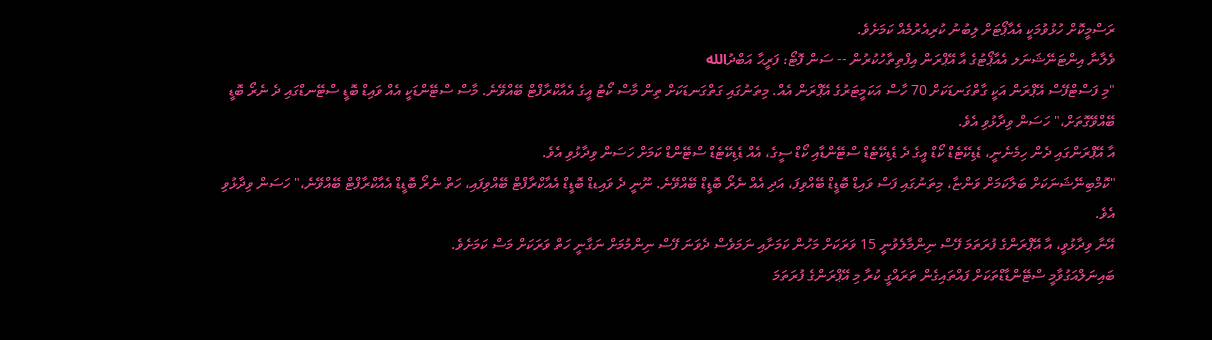ރަސްމީކޮށް ހުޅުވުމަކީ އެއާޕޯޓަށް ލިބުނު ކުރިއެރުމެއް ކަމަށެވެ.
ވެލާނާ އިންޓަނޭޝަނަލ އެއާޕޯޓުގެ އާ އޭޕްރަން އިފްތިތާހުކުރުން -- ސަން ފޮޓޯ: ފަރީޙާ އަބްދުالله
"މި ފަސްޓްފޭސް އޭޕްރަން އަކީ ގާތްގަނޑަކަށް 70 ހާސް އަކަމީޓަރުގެ އޭޕްރަން އެއް. މިތަނުގައި ގަތްގަނޑަކަށް ތިން މާސް ކޯޓު އީގެ އެއާކްރާފްޓް ބޭއްވޭނެ. މާސް ސްޓޭންޑަކީ އެއް ވައިޑް ބޮޑީ ސްޓޭނޑްގައި ދެ ނެރޯ ބޮޑީ ބޭއްވޭގޮތަށް،" ހަސަން ވިދާޅުވި އެވެ.
އާ އޭޕްރަންގައި ދެން ހިމެނެނީ، ޑެޑިކޭޓެޑް ކޯޑް އީގެ ދެ ޑެޑިކޭޓެޑް ސްޓޭންޑާއި ކޯޑް ސީގެ، އެއް ޑެޑިކޭޓެޑް ސްޓޭންޑް ކަމަށް ހަސަން ވިދާޅުވި އެވެ.
"ކޮމްބިނޭޝަނަކަށް ބަލާކަމަށް ވަންޏާ، މިތަނުގައި ފަސް ވައިޑް ބޮޑީޑް ބޭއްވިފަ، އަދި އެއް ނެރޯ ބޮޑީޑް ބޭއްވޭނެ. ނޫނީ ދެ ވައިޑޑް ބޮޑީޑް އެއާކްރާފްޓް ބޭއްވިފައި، ހަތް ނެރޯ ބޮޑީޑް އެއާކްރާފްޓް ބޭއްވޭނެ،" ހަސަން ވިދާޅުވި އެވެ.
އޭނާ ވިދާޅުވީ، އާ އޭޕްރަންގެ ފުރަތަމަ ފޭސް ނިންމާލެވުނީ 15 ވަރަކަށް މަހުން ކަމަށާއި ނަމަވެސް ދެވަނަ ފޭސް ނިންމުމަށް ނަގާނީ ހަތް ވަރަކަށް މަސް ކަމަށެވެ.
ބައިނަލްއަގުވާމީ ސްޓޭންޑާޑްތަކަށް ފައްތައިގެން ތަރައްގީ ކުރާ މި އޭޕްރަންގެ ފުރަތަމަ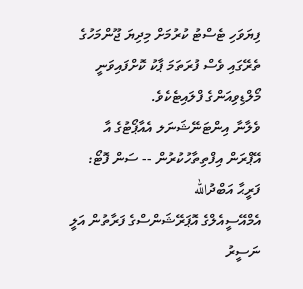ފިޔަވަހި ޓެސްޓު ކުރުމަށް މިދިޔަ ޖޫންމަހުގެ ތެރޭގައި ވެސް ފުރަތަމަ ޕާކު ކޮށްފައިވަނީ މޯލްޑިވިއަންގެ ފްލައިޓެކެވެ.
ވެލާނާ އިންޓަނޭޝަނަލ އެއާޕޯޓުގެ އާ އޭޕްރަން އިފްތިތާހުކުރުން -- ސަން ފޮޓޯ: ފަރީޙާ އަބްދުالله
އެމްއޭސީއެލްގެ އޮޕަރޭޝަންސްގެ ފަރާތުން އަލީ ނަސީރު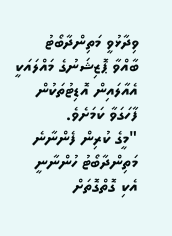ވިދާޅުވީ މަތިންދާބޯޓު ބާއްވާ ޕޮޒިޝަނުގެ މައްލައަކީ އެއާލައިން އޮޑިޓުތަކުން ފާހަގަވާ ކަމަށެވެ.
"މީގެ ކުރިން ފެންނާނެ މަތިންދާބޯޓު ހުންނާނީ އެކި ގޮތްގޮތަށް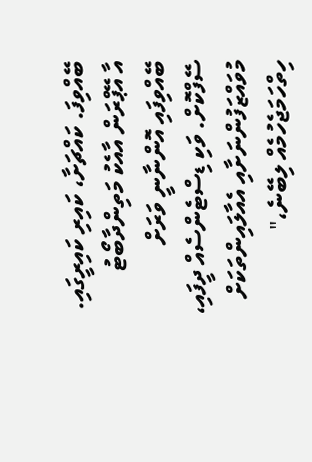ބޭއްވިފަ. ކައްޗަށާ، ކައިރި ކައިރީގައި. އާ އޭޕްރަން އާއެކު މަތިންދާބޯޓު ބޭއްވިފައި އޮންނާނީ ވަރަށް ސޭފްކޮށް. ވަކި ޑިސްޓެންސެއް ދީފައި، މުވައްޒަފުންނަށާއި އެއާލައިންތަކަށް ހިތްހަމަޖެހުމެއް ލިބޭނެ،"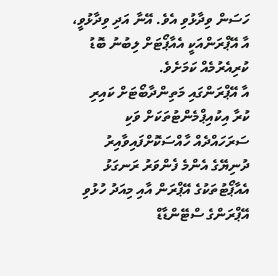ހަސަން ވިދާޅުވި އެވެ. އޭނާ އަދި ވިދާޅުވީ، އާ އޭޕްރަންއަކީ އެއާޕޯޓަށް ލިބުނު ބޮޑު ކުރިއެރުމެއް ކަމަށެވެ.
އާ އޭޕްރަންގައި މަތިންދާބޯޓަށް ކައިރި ކުރާ އިކުއިޕްމެންޓުތަކަށް ވަކި ސަރަހައްދެއް ހާއްސަކޮށްފައިވާއިރު ދުނިޔޭގެ އެންމެ ފެންވަރު ރަނގަޅު އެއާޕޯޓުތަކުގެ އޭޕްރަން އާއި މިއަދު ހުޅުވި އޭޕްރަންގެ ސްޓޭންޑާޑް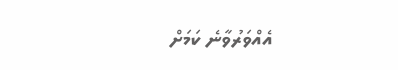އެއްވަރުވާނެ ކަމަށް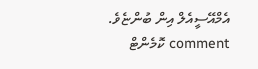އެމްއޭސީއެލް އިން ބުންޏެވެ.
comment ކޮމެންޓް